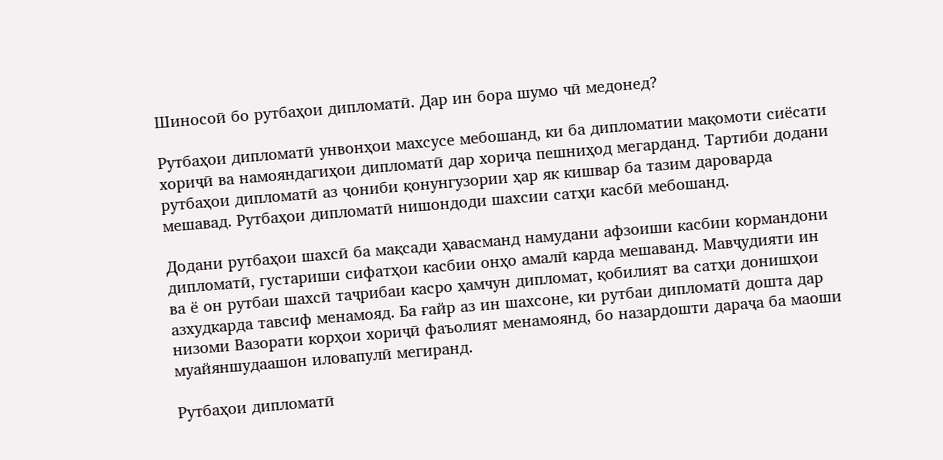Шиносоӣ бо рутбаҳои дипломатӣ. Дар ин бора шумо чӣ медонед?

Рутбаҳои дипломатӣ унвонҳои махсусе мебошанд, ки ба дипломатии мақомоти сиёсати хориҷӣ ва намояндагиҳои дипломатӣ дар хориҷа пешниҳод мегарданд. Тартиби додани рутбаҳои дипломатӣ аз ҷониби қонунгузории ҳар як кишвар ба тазим дароварда мешавад. Рутбаҳои дипломатӣ нишондоди шахсии сатҳи касбӣ мебошанд.

Додани рутбаҳои шахсӣ ба мақсади ҳавасманд намудани афзоиши касбии кормандони дипломатӣ, густариши сифатҳои касбии онҳо амалӣ карда мешаванд. Мавҷудияти ин ва ё он рутбаи шахсӣ таҷрибаи касро ҳамчун дипломат, қобилият ва сатҳи донишҳои азхудкарда тавсиф менамояд. Ба ғайр аз ин шахсоне, ки рутбаи дипломатӣ дошта дар низоми Вазорати корҳои хориҷӣ фаъолият менамоянд, бо назардошти дараҷа ба маоши муайяншудаашон иловапулӣ мегиранд.

Рутбаҳои дипломатӣ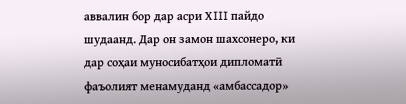аввалин бор дар асри ХIII пайдо шудаанд. Дар он замон шахсонеро, ки дар соҳаи муносибатҳои дипломатӣ фаъолият менамуданд «амбассадор»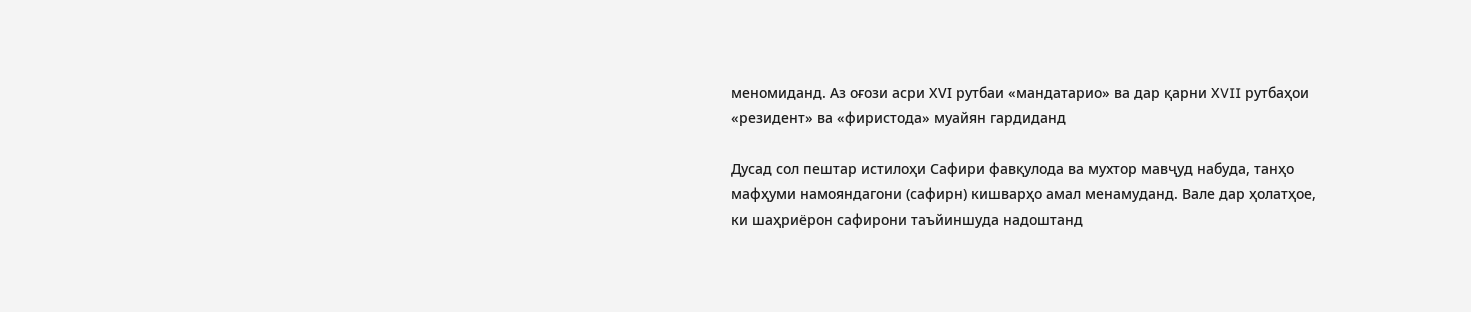меномиданд. Аз оғози асри ХVI рутбаи «мандатарио» ва дар қарни ХVII рутбаҳои «резидент» ва «фиристода» муайян гардиданд

Дусад сол пештар истилоҳи Сафири фавқулода ва мухтор мавҷуд набуда, танҳо мафҳуми намояндагони (сафирн) кишварҳо амал менамуданд. Вале дар ҳолатҳое, ки шаҳриёрон сафирони таъйиншуда надоштанд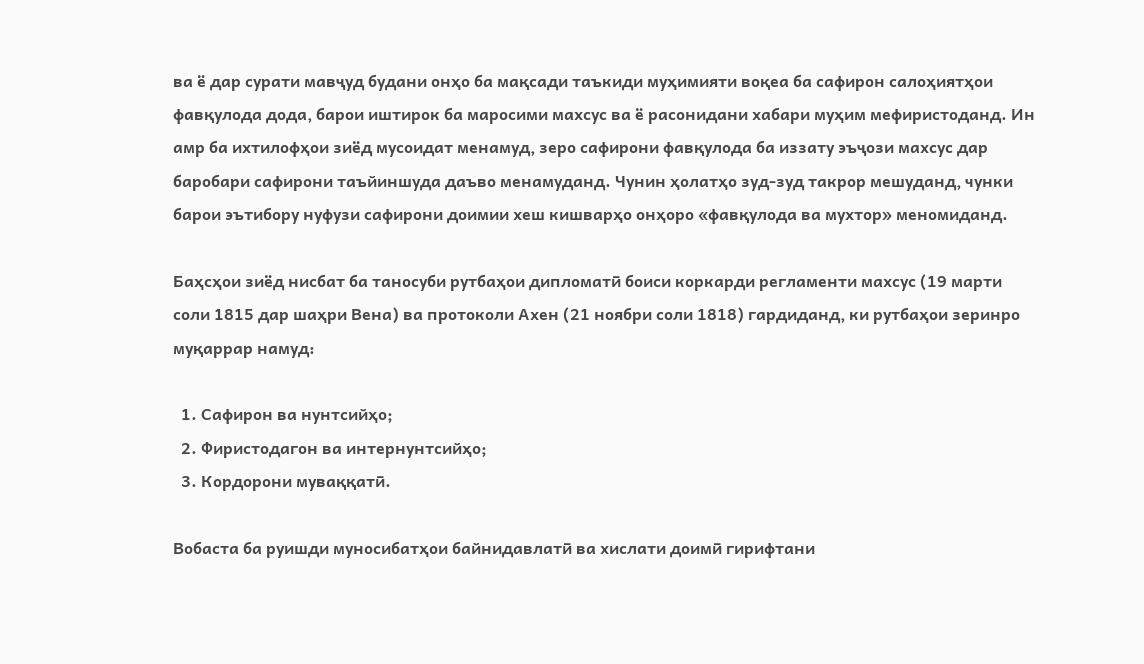ва ё дар сурати мавҷуд будани онҳо ба мақсади таъкиди муҳимияти воқеа ба сафирон салоҳиятҳои фавқулода дода, барои иштирок ба маросими махсус ва ё расонидани хабари муҳим мефиристоданд. Ин амр ба ихтилофҳои зиёд мусоидат менамуд, зеро сафирони фавқулода ба иззату эъҷози махсус дар баробари сафирони таъйиншуда даъво менамуданд. Чунин ҳолатҳо зуд-зуд такрор мешуданд, чунки барои эътибору нуфузи сафирони доимии хеш кишварҳо онҳоро «фавқулода ва мухтор» меномиданд.

Баҳсҳои зиёд нисбат ба таносуби рутбаҳои дипломатӣ боиси коркарди регламенти махсус (19 марти соли 1815 дар шаҳри Вена) ва протоколи Ахен (21 ноябри соли 1818) гардиданд, ки рутбаҳои зеринро муқаррар намуд:

  1. Сафирон ва нунтсийҳо;
  2. Фиристодагон ва интернунтсийҳо;
  3. Кордорони муваққатӣ.

Вобаста ба руишди муносибатҳои байнидавлатӣ ва хислати доимӣ гирифтани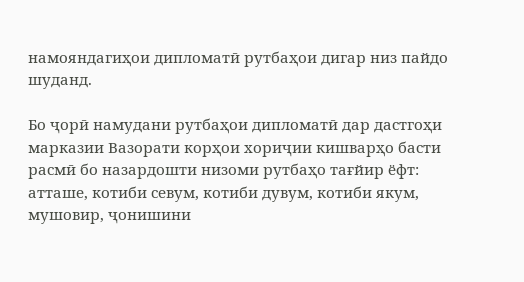намояндагиҳои дипломатӣ рутбаҳои дигар низ пайдо шуданд.

Бо ҷорӣ намудани рутбаҳои дипломатӣ дар дастгоҳи марказии Вазорати корҳои хориҷии кишварҳо басти расмӣ бо назардошти низоми рутбаҳо тағйир ёфт: атташе, котиби севум, котиби дувум, котиби якум, мушовир, ҷонишини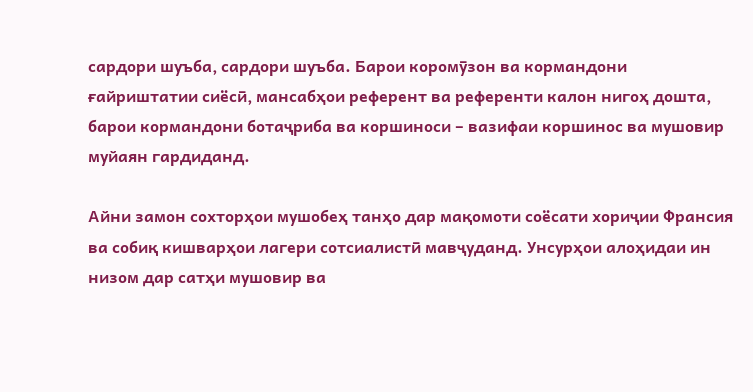сардори шуъба, сардори шуъба. Барои коромӯзон ва кормандони ғайриштатии сиёсӣ, мансабҳои референт ва референти калон нигоҳ дошта, барои кормандони ботаҷриба ва коршиноси – вазифаи коршинос ва мушовир муйаян гардиданд.

Айни замон сохторҳои мушобеҳ танҳо дар мақомоти соёсати хориҷии Франсия ва собиқ кишварҳои лагери сотсиалистӣ мавҷуданд. Унсурҳои алоҳидаи ин низом дар сатҳи мушовир ва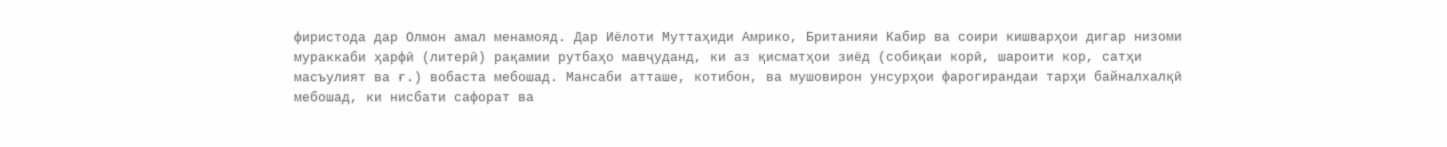фиристода дар Олмон амал менамояд. Дар Иёлоти Муттаҳиди Амрико, Британияи Кабир ва соири кишварҳои дигар низоми мураккаби ҳарфӣ (литерӣ) рақамии рутбаҳо мавҷуданд, ки аз қисматҳои зиёд (собиқаи корӣ, шароити кор, сатҳи масъулият ва ғ.) вобаста мебошад. Мансаби атташе, котибон, ва мушовирон унсурҳои фарогирандаи тарҳи байналхалқӣ мебошад, ки нисбати сафорат ва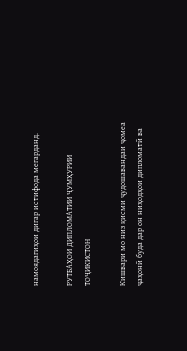намоядагиҳои дигар истифода мегарданд.

РУТБАҲОИ ДИПЛОМАТИИ ҶУМҲУРИИ ТОҶИКИСТОН

Кишвари мо низ қисми ҷудошавандаи ҷомеа ҷаҳонӣ буда дар он ниҳодҳои дипломатӣ ва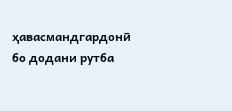ҳавасмандгардонӣ бо додани рутба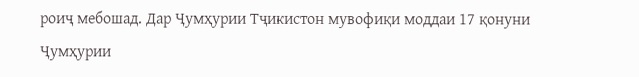роиҷ мебошад. Дар Ҷумҳурии Тҷикистон мувофиқи моддаи 17 қонуни Ҷумҳурии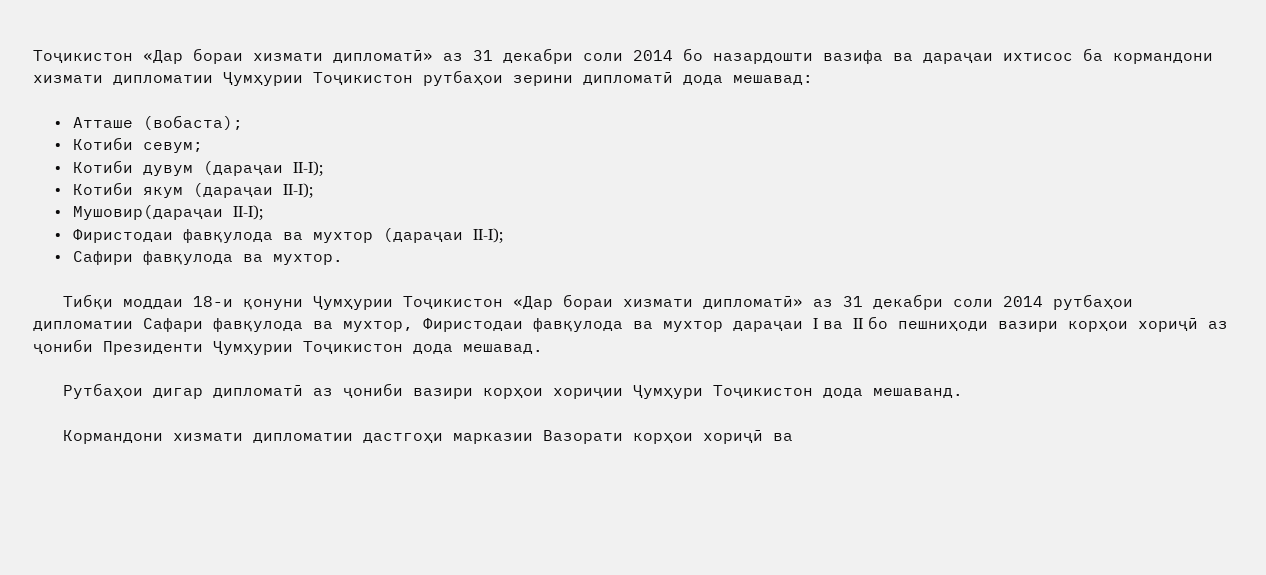Тоҷикистон «Дар бораи хизмати дипломатӣ» аз 31 декабри соли 2014 бо назардошти вазифа ва дараҷаи ихтисос ба кормандони хизмати дипломатии Ҷумҳурии Тоҷикистон рутбаҳои зерини дипломатӣ дода мешавад:

  • Атташе (вобаста);
  • Котиби севум;
  • Котиби дувум (дараҷаи II-I);
  • Котиби якум (дараҷаи II-I);
  • Мушовир(дараҷаи II-I);
  • Фиристодаи фавқулода ва мухтор (дараҷаи II-I);
  • Сафири фавқулода ва мухтор.

   Тибқи моддаи 18-и қонуни Ҷумҳурии Тоҷикистон «Дар бораи хизмати дипломатӣ» аз 31 декабри соли 2014 рутбаҳои дипломатии Сафари фавқулода ва мухтор, Фиристодаи фавқулода ва мухтор дараҷаи I ва II бо пешниҳоди вазири корҳои хориҷӣ аз ҷониби Президенти Ҷумҳурии Тоҷикистон дода мешавад.

   Рутбаҳои дигар дипломатӣ аз ҷониби вазири корҳои хориҷии Ҷумҳури Тоҷикистон дода мешаванд.

   Кормандони хизмати дипломатии дастгоҳи марказии Вазорати корҳои хориҷӣ ва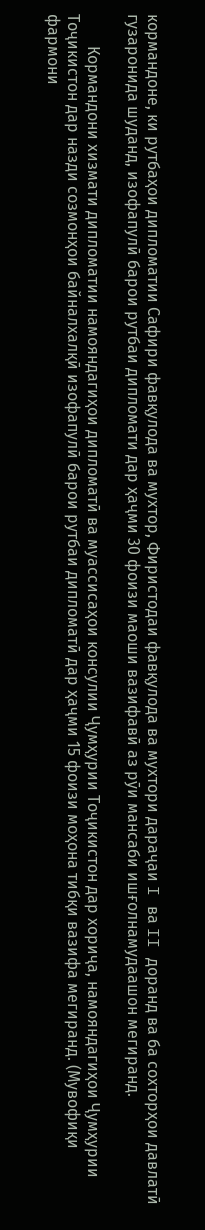кормандоне, ки рутбаҳои дипломатии Сафири фавқулода ва мухтор, Фиристодаи фавқулода ва мухтори дараҷаи I ва II доранд ва ба сохторҳои давлатӣ гузаронида шуданд, изофапулӣ барои рутбаи дипломати дар ҳаҷми 30 фоизи маоши вазифавӣ аз рӯи мансаби ишғолнамудаашон мегиранд.

        Кормандони хизмати дипломатии намояндагиҳои дипломатӣ ва муассисаҳои консулии Ҷумҳурии Тоҷикистон дар хориҷа, намояндагиҳои Ҷумҳурии Тоҷикистон дар назди созмонҳои байналхалқӣ изофапулӣ барои рутбаи дипломатӣ дар ҳаҷми 15 фоизи моҳона тибқи вазифа мегиранд. (Мувофиқи фармони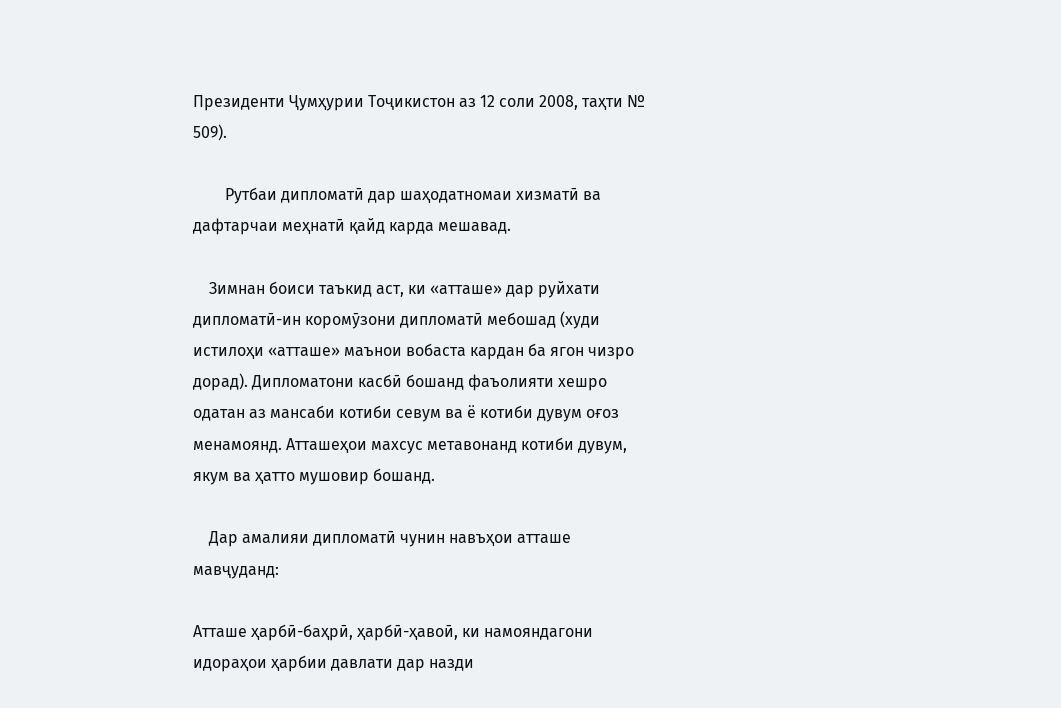Президенти Ҷумҳурии Тоҷикистон аз 12 соли 2008, таҳти № 509).

        Рутбаи дипломатӣ дар шаҳодатномаи хизматӣ ва дафтарчаи меҳнатӣ қайд карда мешавад.

    Зимнан боиси таъкид аст, ки «атташе» дар руйхати дипломатӣ-ин коромӯзони дипломатӣ мебошад (худи истилоҳи «атташе» маънои вобаста кардан ба ягон чизро дорад). Дипломатони касбӣ бошанд фаъолияти хешро одатан аз мансаби котиби севум ва ё котиби дувум оғоз менамоянд. Атташеҳои махсус метавонанд котиби дувум, якум ва ҳатто мушовир бошанд.

    Дар амалияи дипломатӣ чунин навъҳои атташе мавҷуданд:

Атташе ҳарбӣ-баҳрӣ, ҳарбӣ-ҳавоӣ, ки намояндагони идораҳои ҳарбии давлати дар назди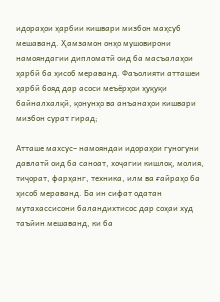идораҳои ҳарбии кишвари мизбон маҳсуб мешаванд. Ҳамзамон онҳо мушовирони намояндагии дипломатӣ оид ба масъалаҳои ҳарбӣ ба ҳисоб мераванд. Фаъолияти атташеи ҳарбӣ бояд дар асоси меъёрҳои ҳуқуқи байналхалқӣ, қонунҳо ва анъанаҳои кишвари мизбон сурат гирад;

Атташе махсус– намояндаи идораҳои гуногуни давлатӣ оид ба саноат, хоҷагии кишлоқ, молия, тиҷорат, фарҳанг, техника, илм ва ғайраҳо ба ҳисоб мераванд. Ба ин сифат одатан мутахассисони баландихтисос дар соҳаи худ таъйин мешаванд, ки ба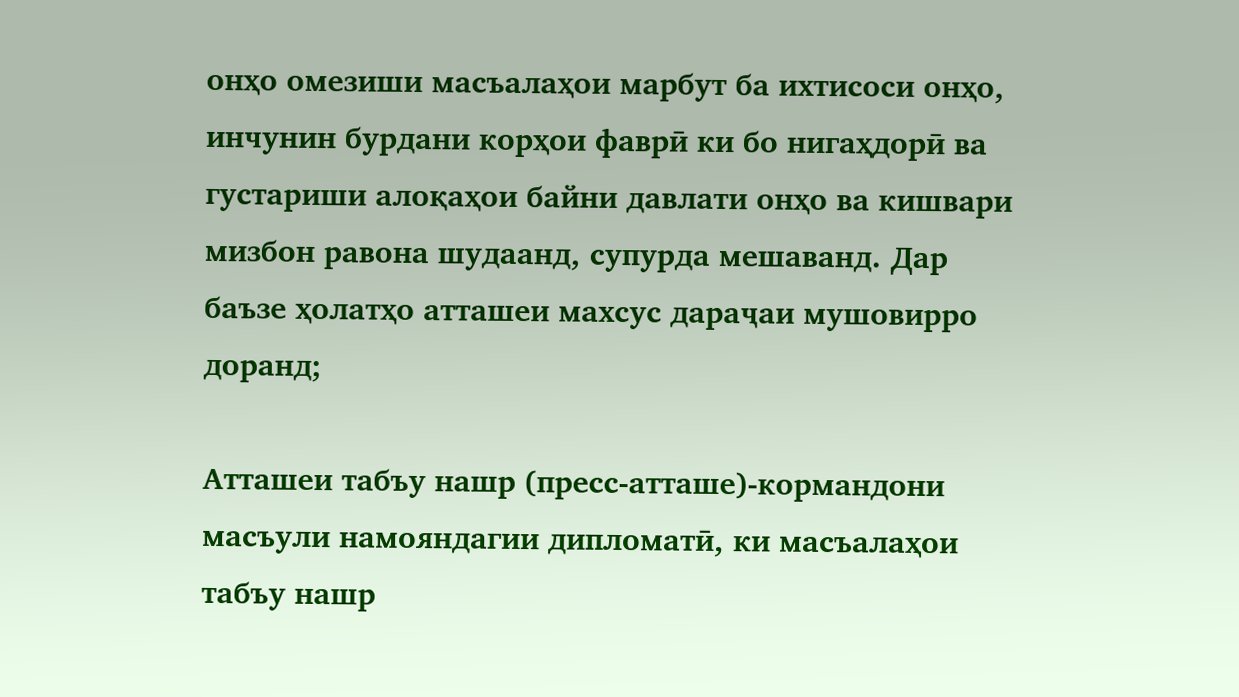онҳо омeзиши масъалаҳои марбут ба ихтисоси онҳо, инчунин бурдани корҳои фаврӣ ки бо нигаҳдорӣ ва густариши алоқаҳои байни давлати онҳо ва кишвари мизбон равона шудаанд, супурда мешаванд. Дар баъзе ҳолатҳо атташеи махсус дараҷаи мушовирро доранд;

Атташеи табъу нашр (пресс-атташе)-кормандони масъули намояндагии дипломатӣ, ки масъалаҳои табъу нашр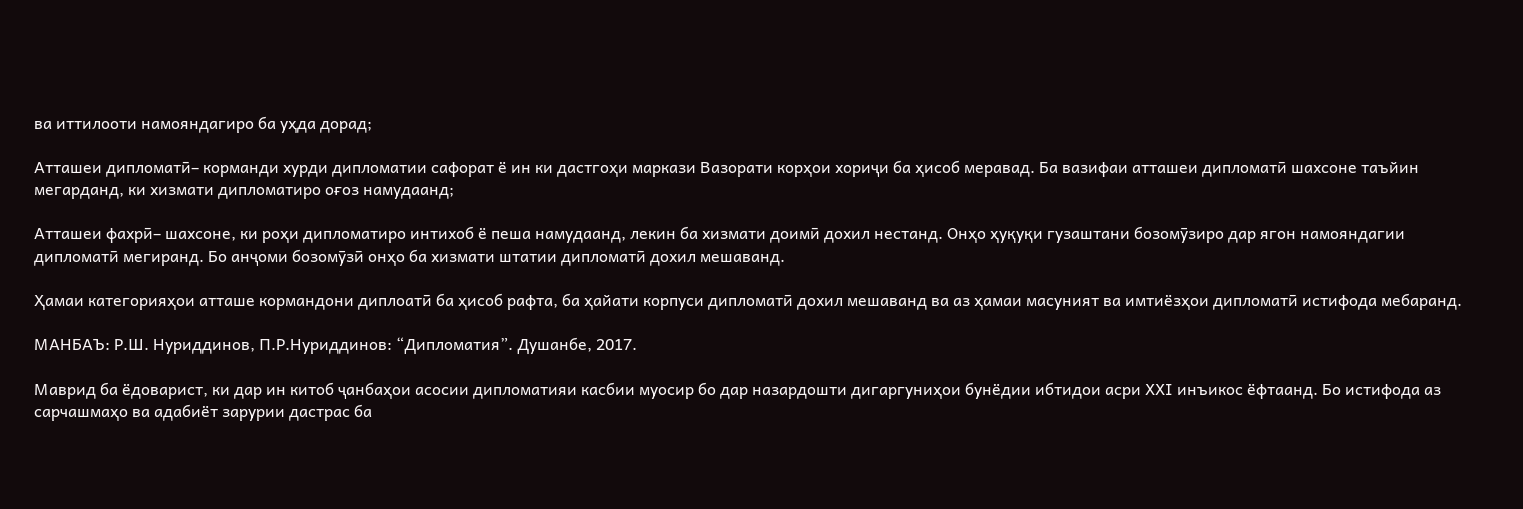ва иттилооти намояндагиро ба уҳда дорад;

Атташеи дипломатӣ– корманди хурди дипломатии сафорат ё ин ки дастгоҳи маркази Вазорати корҳои хориҷи ба ҳисоб меравад. Ба вазифаи атташеи дипломатӣ шахсоне таъйин  мегарданд, ки хизмати дипломатиро оғоз намудаанд;

Атташеи фахрӣ– шахсоне, ки роҳи дипломатиро интихоб ё пеша намудаанд, лекин ба хизмати доимӣ дохил нестанд. Онҳо ҳуқуқи гузаштани бозомӯзиро дар ягон намояндагии дипломатӣ мегиранд. Бо анҷоми бозомӯзӣ онҳо ба хизмати штатии дипломатӣ дохил мешаванд.

Ҳамаи категорияҳои атташе кормандони диплоатӣ ба ҳисоб рафта, ба ҳайати корпуси дипломатӣ дохил мешаванд ва аз ҳамаи масуният ва имтиёзҳои дипломатӣ истифода мебаранд.

МАНБАЪ: Р.Ш. Нуриддинов, П.Р.Нуриддинов: “Дипломатия”. Душанбе, 2017.

Маврид ба ёдоварист, ки дар ин китоб ҷанбаҳои асосии дипломатияи касбии муосир бо дар назардошти дигаргуниҳои бунёдии ибтидои асри ХХI инъикос ёфтаанд. Бо истифода аз сарчашмаҳо ва адабиёт зарурии дастрас ба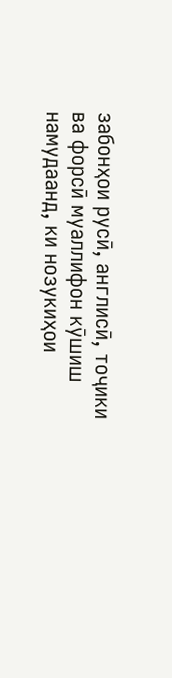забонҳои русӣ, англисӣ, тоҷики ва форсӣ муаллифон кӯшиш намудаанд, ки нозукиҳои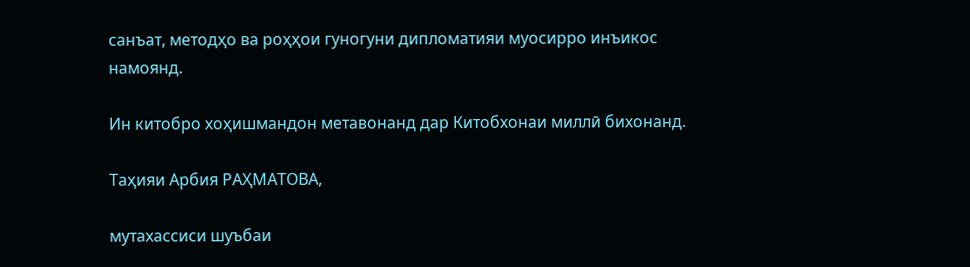санъат, методҳо ва роҳҳои гуногуни дипломатияи муосирро инъикос намоянд.

Ин китобро хоҳишмандон метавонанд дар Китобхонаи миллӣ бихонанд.

Таҳияи Арбия РАҲМАТОВА,

мутахассиси шуъбаи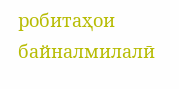робитаҳои байналмилалӣ